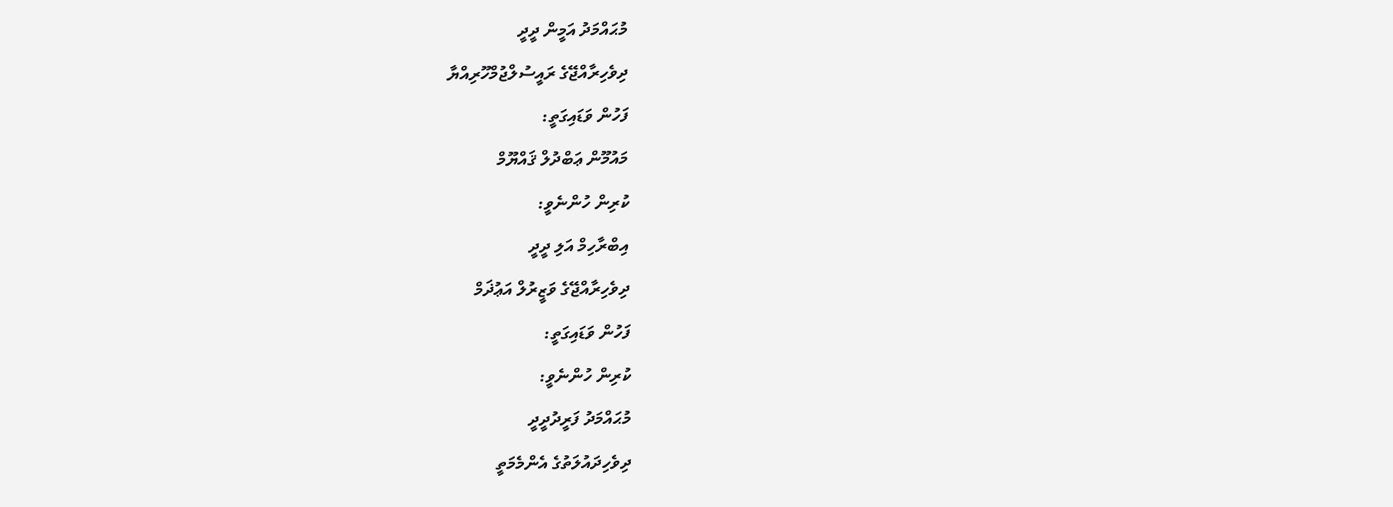މުޙައްމަދު އަމީން ދީދީ
ދިވެހިރާއްޖޭގެ ރައީސުލްޖުމްހޫރިއްޔާ
ފަހުން ވަޑައިގަތީ:
މައުމޫން ޢަބްދުލް ޤައްޔޫމް
ކުރިން ހުންނެވީ:
އިބްރާހިމް އަލި ދީދީ
ދިވެހިރާއްޖޭގެ ވަޒީރުލް އަޢުޛަމް
ފަހުން ވަޑައިގަތީ:
ކުރިން ހުންނެވީ:
މުޙައްމަދު ފަރީދުދީދީ
ދިވެހިދައުލަތުގެ އެންމެމަތީ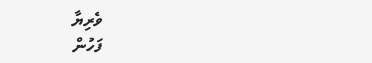ވެރިޔާ
ފަހުން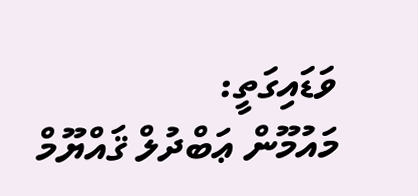ވަޑައިގަތީ:
މައުމޫން ޢަބްދުލް ޤައްޔޫމް